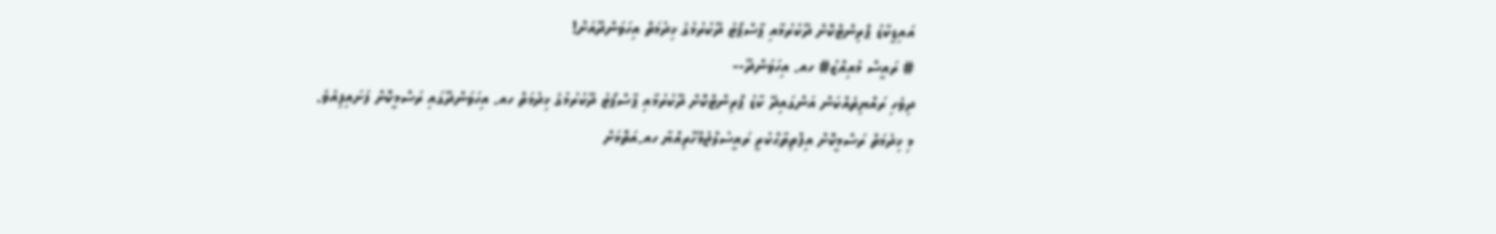އައިޑީކާޑު ޕްރިންޓްކޮށް ދޫކުރުމާއި ޕާސްޕޯޓު ދޫކުރުމުގެ ޚިދުމަތް އިހަވަންދޫއަށް!
# ރައީސް މުއިއްޒު# ހއ. އިހަވަންދޫ--
ދިވެހި ރައްޔިތެއްކަން އަންގައިދޭ ކާޑު ޕްރިންޓްކޮށް ދޫކުރުމާއި ޕާސްޕޯޓު ދޫކުރުމުގެ ޚިދުމަތް ހއ. އިހަވަންދޫގައި ރަސްމީކޮށް ފަށައިފިއެވެ.
މި ޚިދުމަތް ރަސްމީކޮށް އިފްތިތާޙްކުރީ ރައީސުލްޖުމްހޫރިއްޔާ ހއ.އަތޮޅަށް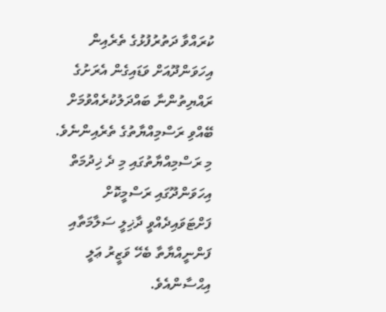ކުރައްވާ ދަތުރުފުޅުގެ ތެރެއިން އިހަވަންދޫއަށް ވަޑައިގެން އެރަށުގެ ރައްޔިތުންނާ ބައްދަލުކުރެއްވުމަށް ބޭއްވި ރަސްމިއްޔާތުގެ ތެރެއިންނެވެ.
މި ރަސްމިއްޔާތުގައި މި ދެ ޚިދުމަތް އިހަވަންދޫގައި ރަސްމީކޮށް ފަށްޓަވައިދެއްވީ ދާޚިލީ ސަލާމަތާއި ފަންނީއްޔާތާ ބެހޭ ވަޒީރު ޢަލީ އިޙްސާންއެވެ.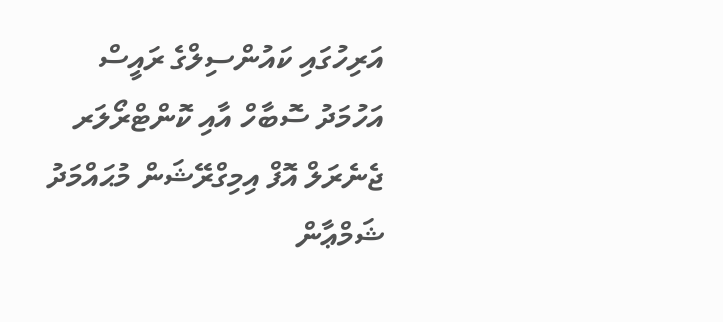އަރިހުގައި ކައުންސިލްގެ ރައީސް އަހުމަދު ސޮބާހް އާއި ކޮންޓްރޯލަރ ޖެނެރަލް އޮފް އިމިގްރޭޝަން މުޙައްމަދު ޝަމްޢާން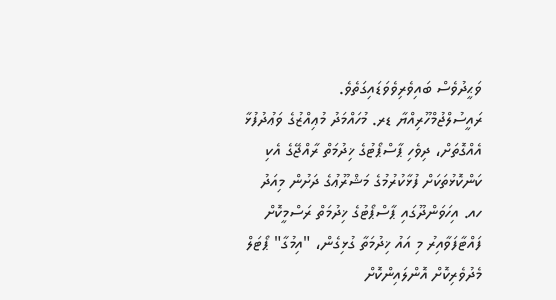ވަޙީދުވެސް ބައިވެރިވެވަޑައިގަތެވެ.
ރައީސުލްޖުމްހޫރިއްޔާ ޑރ. މުހައްމަދު މުޢިއްޒުގެ ވަޢުދުފުޅާ އެއްގޮތަށް، ދިވެހި ޕާސްޕޯޓުގެ ޚިދުމަތް ރާއްޖޭގެ އެކި ކަންކޮޅުތަކަށް ފުޅާކުރުމުގެ މަޝްރޫޢުގެ ދަށުން މިއަދު ހއ. އިހަވަންދޫގައި ޕާސްޕޯޓުގެ ޚިދުމަތް ރަސްމީކޮށް ފައްޓާފަވާއިރު މި އައު ޚިދުމަތާ ގުޅިގެން، "އިމުގާ" ޕޯޓަލް މެދުވެރިކޮށް އޮންލައިންކޮށް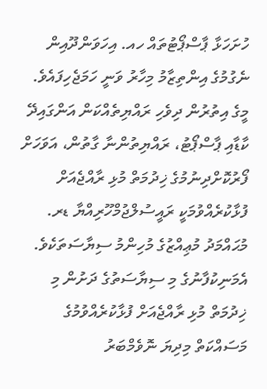ހުށަހަޅާ ޕާސްޕޯޓުތައް ހއ. އިހަވަންދޫއިން ނެގުމުގެ އިންތިޒާމު މިހާރު ވަނީ ހަމަޖެހިފައެވެ.
މީގެ އިތުރުން ދިވެހި ރައްޔިތެއްކަން އަންގައިދޭ ކާޑާއި ޕާސްޕޯޓު، ރައްޔިތުންނާ ގާތުން، އަވަހަށް ފޯރުކޮށްދިނުމުގެ ޚިދުމަތް މުޅި ރާއްޖެއަށް ފުޅާކުރެއްވުމަކީ ރައީސުލްޖުމްހޫރިއްޔާ ޑރ. މުޙައްމަދު މުޢިއްޒުގެ މުހިންމު ސިޔާސަތަކެވެ. އެމަނިކުފާނުގެ މި ސިޔާސަތުގެ ދަށުން މި ޚިދުމަތް މުޅި ރާއްޖެއަށް ފުޅާކުރެއްވުމުގެ މަސައްކަތް މިދިޔަ ނޮވެމްބަރު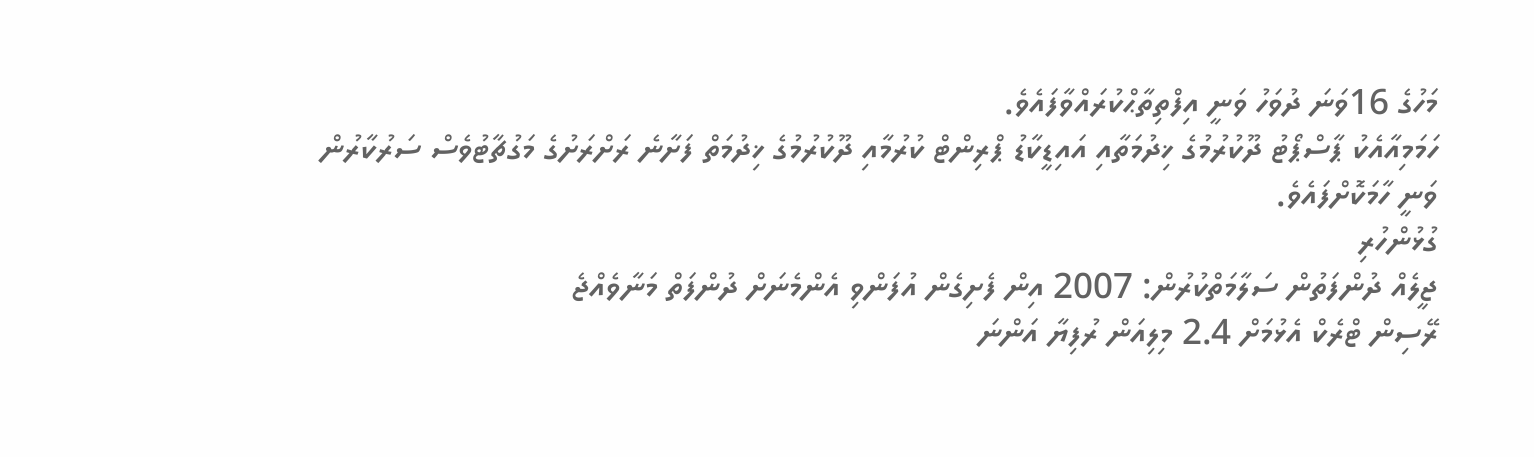މަހުގެ 16ވަނަ ދުވަހު ވަނީ އިފްތިތާޙްކުރައްވާފައެވެ.
ހަމަމިއާއެކު ޕާސްޕޯޓު ދޫކުރުމުގެ ޚިދުމަތާއި އައިޑީކާޑު ޕްރިންޓް ކުރުމާއި ދޫކުރުމުގެ ޚިދުމަތް ފަށާނެ ރަށްރަށުގެ މަގުޗާޓުވެސް ސަރުކާރުން ވަނީ ހާމަކޮށްފައެވެ.
ގުޅުންހުރި
ޖީލެއް ދުންފަތުން ސަލާމަތްކުރުން: 2007 އިން ފެށިގެން އުފަންވި އެންމެނަށް ދުންފަތް މަނާވެއްޖެ
ރޭސިން ޓްރެކް އެޅުމަށް 2.4 މިލިއަން ރުފިޔާ އަންނަ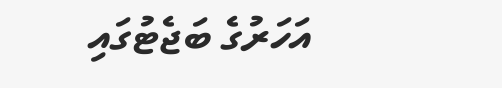އަހަރުގެ ބަޖެޓުގައި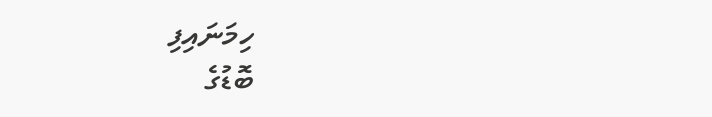ހިމަނައިފި
ބޮޑުގެ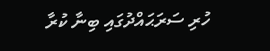ހުރި ސަރަޙައްދުގައި ބިނާ ކުރާ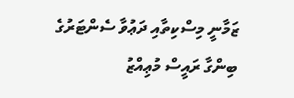ޒަމާނީ މިސްކިތާއި ދަޢުވާ ސެންޓަރުގެ ބިންގާ ރައީސް މުޢިއްޒު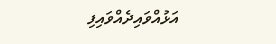އަޅުއްވައިދެއްވައިފި